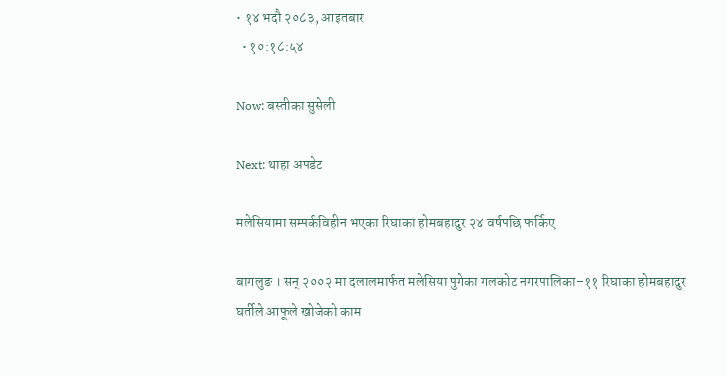• १४ भदौ २०८३, आइतबार
  • १०:१८:५४

Now: बस्तीका सुसेली

Next: थाहा अपडेट

मलेसियामा सम्पर्कविहीन भएका रिघाका होमबहादुर २४ वर्षपछि फर्किए

बागलुङ । सन् २००२ मा दलालमार्फत मलेसिया पुगेका गलकोट नगरपालिका–११ रिघाका होमबहादुर घर्तीले आफूले खोजेको काम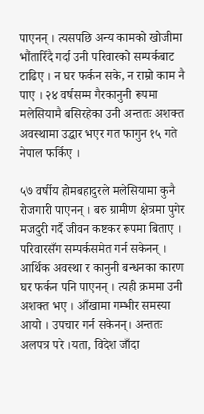पाएनन् । त्यसपछि अन्य कामको खोजीमा भौंतारिँदै गर्दा उनी परिवारको सम्पर्कबाट टाढिए । न घर फर्कन सके, न राम्रो काम नै पाए । २४ वर्षसम्म गैरकानुनी रूपमा मलेसियामै बसिरहेका उनी अन्ततः अशक्त अवस्थामा उद्धार भएर गत फागुन १५ गते नेपाल फर्किए ।

५७ वर्षीय होमबहादुरले मलेसियामा कुनै रोजगारी पाएनन् । बरु ग्रामीण क्षेत्रमा पुगेर मजदुरी गर्दै जीवन कष्टकर रूपमा बिताए । परिवारसँग सम्पर्कसमेत गर्न सकेनन् । आर्थिक अवस्था र कानुनी बन्धनका कारण घर फर्कन पनि पाएनन् । त्यही क्रममा उनी अशक्त भए । आँखामा गम्भीर समस्या आयो । उपचार गर्न सकेनन्। अन्ततः अलपत्र परे ।यता, विदेश जाँदा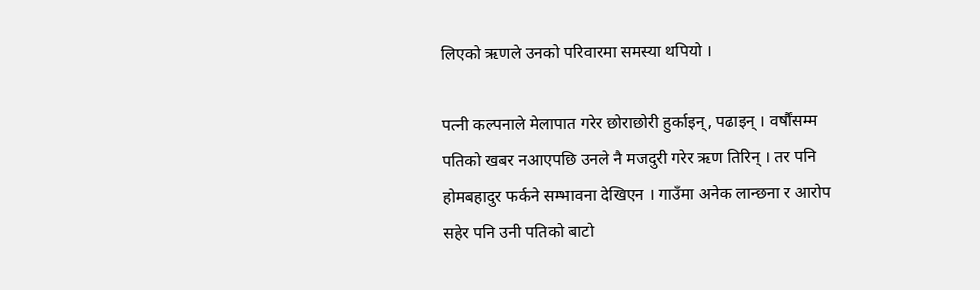लिएको ऋणले उनको परिवारमा समस्या थपियो ।

पत्नी कल्पनाले मेलापात गरेर छोराछोरी हुर्काइन्, पढाइन् । वर्षौंसम्म पतिको खबर नआएपछि उनले नै मजदुरी गरेर ऋण तिरिन् । तर पनि होमबहादुर फर्कने सम्भावना देखिएन । गाउँमा अनेक लान्छना र आरोप सहेर पनि उनी पतिको बाटो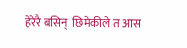हेरेरै बसिन्  छिमेकीले त आस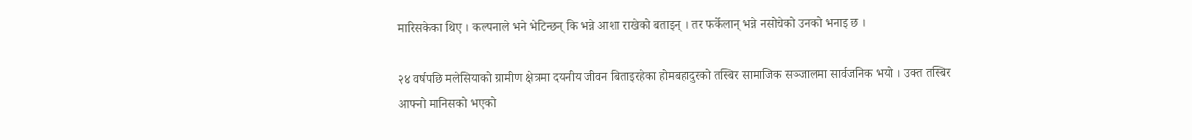मारिसकेका थिए । कल्पनाले भने भेटिन्छन् कि भन्ने आशा राखेको बताइन् । तर फर्केलान् भन्ने नसोचेको उनको भनाइ छ ।

२४ वर्षपछि मलेसियाको ग्रामीण क्षेत्रमा दयनीय जीवन बिताइरहेका होमबहादुरको तस्बिर सामाजिक सञ्जालमा सार्वजनिक भयो । उक्त तस्बिर आफ्नो मानिसको भएको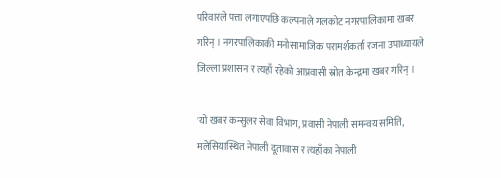परिवारले पत्ता लगाएपछि कल्पनाले गलकोट नगरपालिकामा खबर गरिन् । नगरपालिकाकी मनोसामाजिक परामर्शकर्ता रजना उपाध्यायले जिल्ला प्रशासन र त्यहाँ रहेको आप्रवासी स्रोत केन्द्रमा खबर गरिन् ।

'यो खबर कन्सुलर सेवा विभाग, प्रवासी नेपाली समन्वय समिति, मलेसियास्थित नेपाली दूतावास र त्यहाँका नेपाली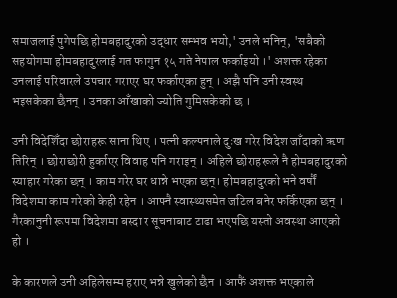समाजलाई पुगेपछि होमबहादुरको उद्धार सम्भव भयो,' उनले भनिन्, 'सबैको सहयोगमा होमबहादुरलाई गत फागुन १५ गते नेपाल फर्काइयो ।' अशक्त रहेका उनलाई परिवारले उपचार गराएर घर फर्काएका हुन् । अझै पनि उनी स्वस्थ भइसकेका छैनन् । उनका आँखाको ज्योति गुमिसकेको छ ।

उनी विदेशिँदा छोराहरू साना थिए । पत्नी कल्पनाले दुःख गरेर विदेश जाँदाको ऋण तिरिन् । छोराछोरी हुर्काएर विवाह पनि गराइन् । अहिले छोराहरूले नै होमबहादुरको स्याहार गरेका छन् । काम गरेर घर धान्ने भएका छन्। होमबहादुरको भने वर्षौं विदेशमा काम गरेको केही रहेन । आफ्नै स्वास्थ्यसमेत जटिल बनेर फर्किएका छन् । गैरकानुनी रूपमा विदेशमा बस्दा र सूचनाबाट टाढा भएपछि यस्तो अवस्था आएको हो ।

के कारणले उनी अहिलेसम्म हराए भन्ने खुलेको छैन । आफैं अशक्त भएकाले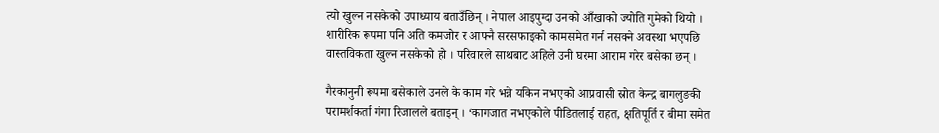त्यो खुल्न नसकेको उपाध्याय बताउँछिन् । नेपाल आइपुग्दा उनको आँखाको ज्योति गुमेको थियो । शारीरिक रूपमा पनि अति कमजोर र आफ्नै सरसफाइको कामसमेत गर्न नसक्ने अवस्था भएपछि वास्तविकता खुल्न नसकेको हो । परिवारले साथबाट अहिले उनी घरमा आराम गरेर बसेका छन् ।

गैरकानुनी रूपमा बसेकाले उनले के काम गरे भन्ने यकिन नभएको आप्रवासी स्रोत केन्द्र बागलुङकी परामर्शकर्ता गंगा रिजालले बताइन् । ‘कागजात नभएकोले पीडितलाई राहत, क्षतिपूर्ति र बीमा समेत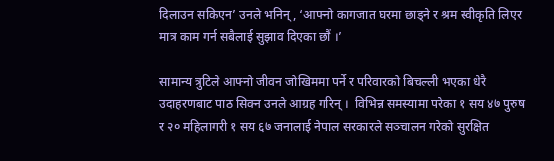दिलाउन सकिएन’ उनले भनिन्, ‘आफ्नो कागजात घरमा छाड्ने र श्रम स्वीकृति लिएर मात्र काम गर्न सबैलाई सुझाव दिएका छौं ।’

सामान्य त्रुटिले आफ्नो जीवन जोखिममा पर्ने र परिवारको बिचल्ली भएका धेरै उदाहरणबाट पाठ सिक्न उनले आग्रह गरिन् ।  विभिन्न समस्यामा परेका १ सय ४७ पुरुष र २० महिलागरी १ सय ६७ जनालाई नेपाल सरकारले सञ्चालन गरेको सुरक्षित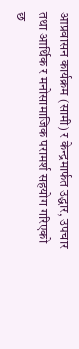आप्रवासन कार्यक्रम (सामी) र केन्द्रमार्फत उद्धार, उपचार तथा आर्थिक र मनोसामाजिक परामर्श सहयोग गरिएको छ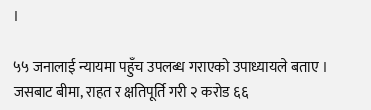।

५५ जनालाई न्यायमा पहुँच उपलब्ध गराएको उपाध्यायले बताए । जसबाट बीमा, राहत र क्षतिपूर्ति गरी २ करोड ६६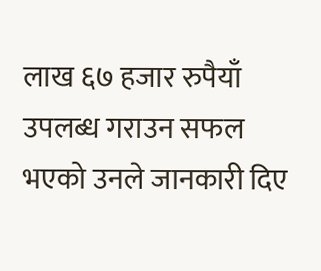लाख ६७ हजार रुपैयाँ उपलब्ध गराउन सफल भएको उनले जानकारी दिए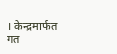। केन्द्रमार्फत गत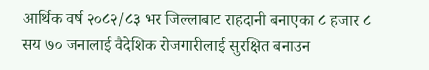आर्थिक वर्ष २०८२/८३ भर जिल्लाबाट राहदानी बनाएका ८ हजार ८ सय ७० जनालाई वैदेशिक रोजगारीलाई सुरक्षित बनाउन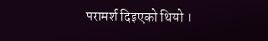परामर्श दिइएको थियो ।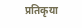प्रतिकृया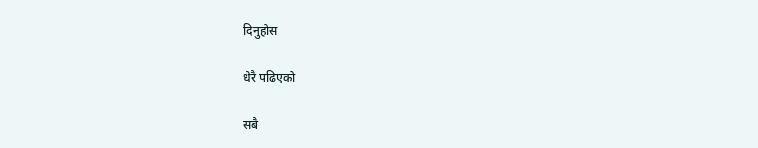दिनुहोस

धेरै पढिएको

सबै